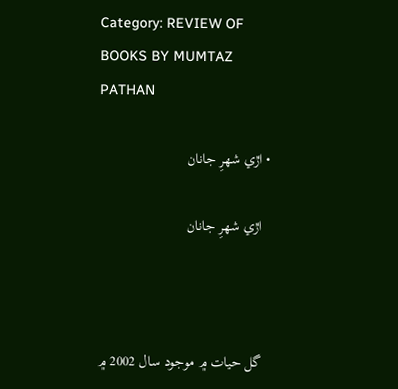Category: REVIEW OF BOOKS BY MUMTAZ PATHAN

  • اڙي شھرِ جانان

    اڙي شھرِ جانان



    گل حيات ۾ موجود سال 2002 ۾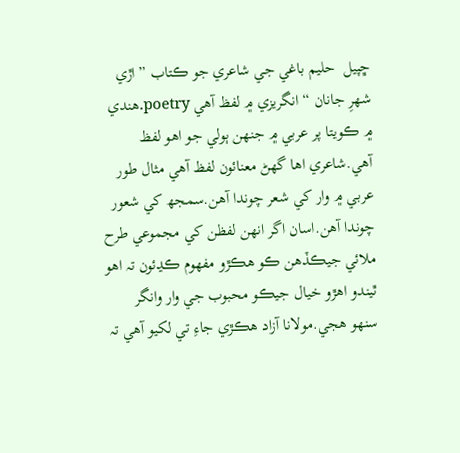ڇپيل  حليم باغي جي شاعري جو ڪتاب ” اڙي شھرِ جانان “ انگريزي ۾ لفظ آھي poetry.ھندي ۾ ڪويتا پر عربي ۾ جنهن ٻولي جو اھو لفظ آھي.شاعري اھا گھڻ معنائون لفظ آھي مثال طور عربي ۾ وار کي شعر چوندا آھن.سمجھ کي شعور چوندا آھن.اسان اگر انهن لفظن کي مجموعي طرح ملائي جيڪڏھن ڪو ھڪڙو مفھوم ڪڍئون تہ اھو ٿيندو اھڙو خيال جيڪو محبوب جي وار وانگر سنھو ھجي.مولانا آزاد ھڪڙي جاءِ تي لکيو آھي تہ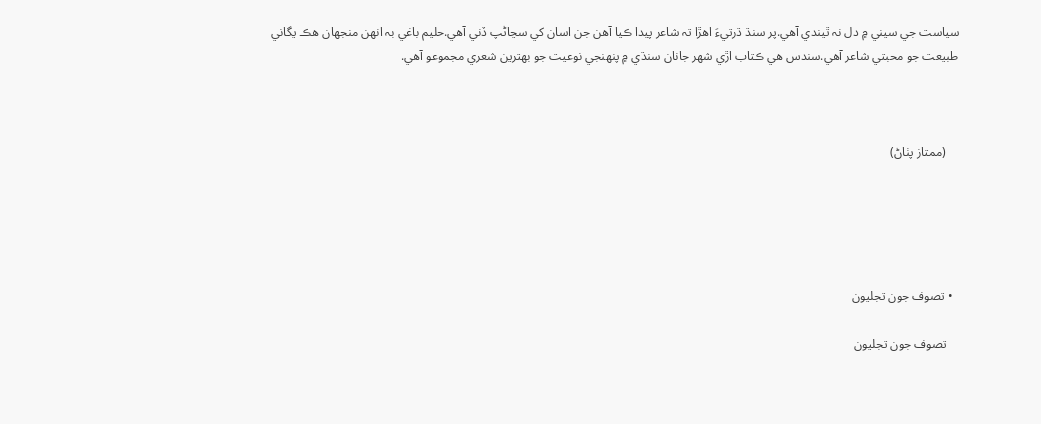سياست جي سيني ۾ دل نہ ٿيندي آھي.پر سنڌ ڌرتيءَ اھڙا تہ شاعر پيدا ڪيا آھن جن اسان کي سڃاڻپ ڏني آھي.حليم باغي بہ انهن منجهان ھڪ يگاني طبيعت جو محبتي شاعر آھي.سندس ھي ڪتاب اڙي شھر جانان سنڌي ۾ پنهنجي نوعيت جو بھترين شعري مجموعو آھي.



    (ممتاز پٺاڻ)





  • تصوف جون تجليون

    تصوف جون تجليون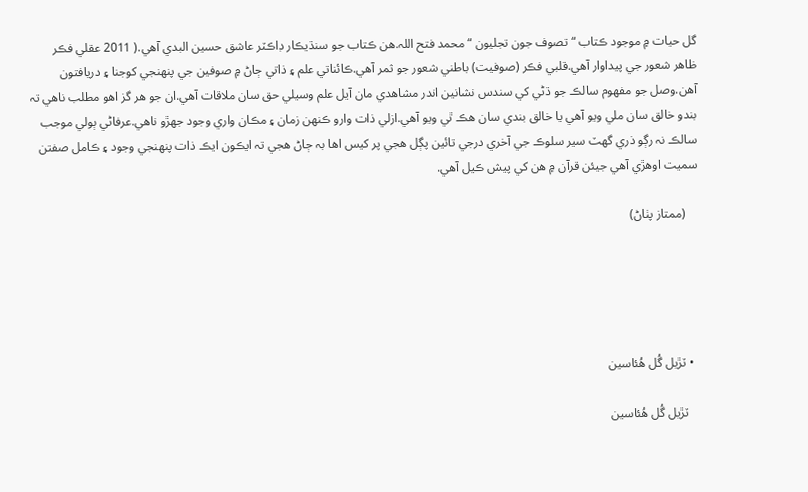گل حيات ۾ موجود ڪتاب “ تصوف جون تجليون “ محمد فتح اللہ.ھن ڪتاب جو سنڌيڪار ڊاڪٽر عاشق حسين البدي آھي.( 2011 عقلي فڪر ظاھر شعور جي پيداوار آھي.قلبي فڪر (صوفيت) باطني شعور جو ثمر آھي.ڪائناتي علم ۽ ذاتي ڄاڻ ۾ صوفين جي پنهنجي کوجنا ۽ دريافتون آھن.وصل جو مفھوم سالڪ جو ڌڻي کي سندس نشانين اندر مشاھدي مان آيل علم وسيلي حق سان ملاقات آھي.ان جو ھر گز اھو مطلب ناھي تہ بندو خالق سان ملي ويو آھي يا خالق بندي سان ھڪ ٿي ويو آھي.ازلي ذات وارو ڪنهن زمان ۽ مڪان واري وجود جھڙو ناھي.عرفاڻي ٻولي موجب سالڪ نہ رڳو ذري گھٽ سير سلوڪ جي آخري درجي تائين پڳل ھجي پر کيس اھا بہ ڄاڻ ھجي تہ ايڪون ايڪ ذات پنهنجي وجود ۽ ڪامل صفتن سميت اوھڙي آھي جيئن قرآن ۾ ھن کي پيش ڪيل آھي.

    (ممتاز پٺاڻ)





  • ٽڙيل گُل ھُئاسين

    ٽڙيل گُل ھُئاسين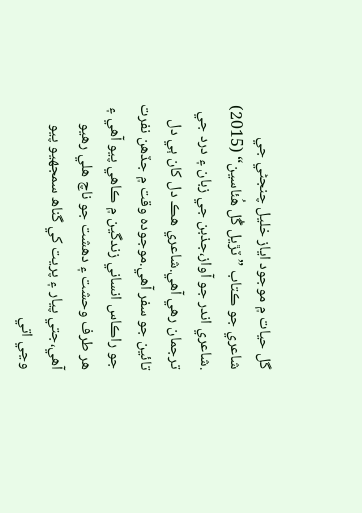گل حيات ۾ موجود اياز خليل چنجڻي جي شاعري جو ڪتاب ” ٽڙيل گُل ھُئاسين“ (2015) .شاعري اندر جو آواز،جذبن جي زبان ۽ درد جي ترجمان رھي آھي.شاعري ھڪ دل کان ٻي دل تائين جو سفر آھي.موجوده وقت ۾ جڏھن نفرت جو راڪاس انساني زندگين ۾ ڪاھي پيو آھي ۽ ھر طرف وحشت ۽ دھشت جو ناچ ھلي رھيو آھي،جتي پيار ۽ پريت کي گناھ سمجهيو پيو وڃي اتي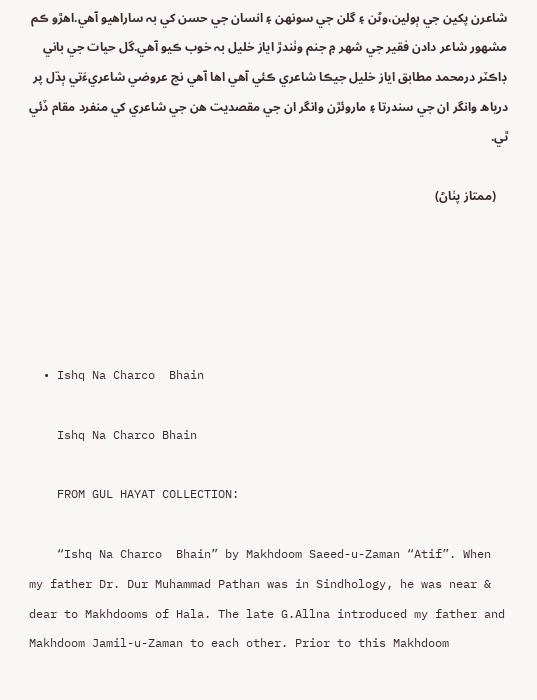شاعرن پکين جي ٻولين،وڻن ۽ گلن جي سونهن ۽ انسان جي حسن کي بہ ساراھيو آھي.اھڙو ڪم مشھور شاعر دادن فقير جي شھر ۾ جنم وٺندڙ اياز خليل بہ خوب ڪيو آھي.گل حيات جي باني ڊاڪٽر درمحمد مطابق اياز خليل جيڪا شاعري ڪئي آھي اھا آھي نج عروضي شاعريءَتي ٻڌل پر درياھ وانگر ان جي سندرتا ۽ ماروئڙن وانگر ان جي مقصديت ھن جي شاعري کي منفرد مقام ڏئي ٿي.

    (ممتاز پٺاڻ)





  • Ishq Na Charco  Bhain

    Ishq Na Charco Bhain

    FROM GUL HAYAT COLLECTION:

    “Ishq Na Charco  Bhain” by Makhdoom Saeed-u-Zaman “Atif”. When my father Dr. Dur Muhammad Pathan was in Sindhology, he was near & dear to Makhdooms of Hala. The late G.Allna introduced my father and Makhdoom Jamil-u-Zaman to each other. Prior to this Makhdoom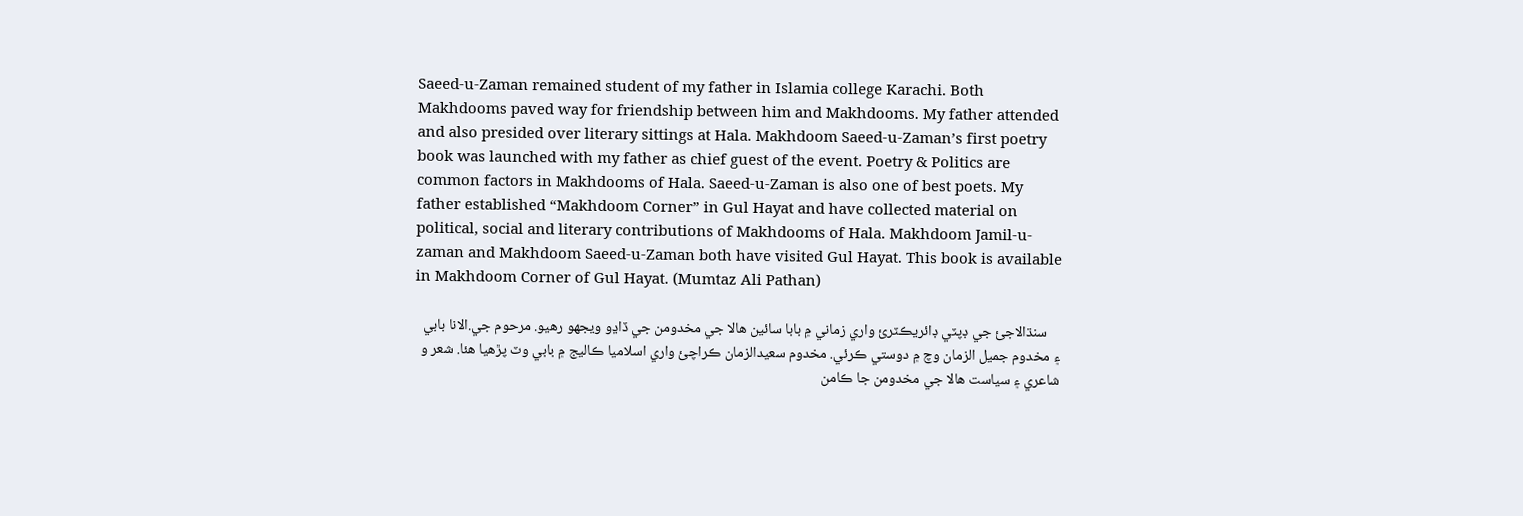Saeed-u-Zaman remained student of my father in Islamia college Karachi. Both Makhdooms paved way for friendship between him and Makhdooms. My father attended and also presided over literary sittings at Hala. Makhdoom Saeed-u-Zaman’s first poetry book was launched with my father as chief guest of the event. Poetry & Politics are common factors in Makhdooms of Hala. Saeed-u-Zaman is also one of best poets. My father established “Makhdoom Corner” in Gul Hayat and have collected material on political, social and literary contributions of Makhdooms of Hala. Makhdoom Jamil-u-zaman and Makhdoom Saeed-u-Zaman both have visited Gul Hayat. This book is available in Makhdoom Corner of Gul Hayat. (Mumtaz Ali Pathan)

    سنڌالاجئ جي ڊپٽي ڊائريڪٽرئ واري زماني ۾ بابا سائين هالا جي مخدومن جي ڏاڍو ويجهو رهيو. مرحوم جي.الانا بابي ۽ مخدوم جميل الزمان وچ ۾ دوستي ڪرئي. مخدوم سعيدالزمان ڪراچئ واري اسلاميا ڪاليج ۾ بابي وٽ پڙھيا هئا. شعر و شاعري ۽ سياست هالا جي مخدومن جا ڪامن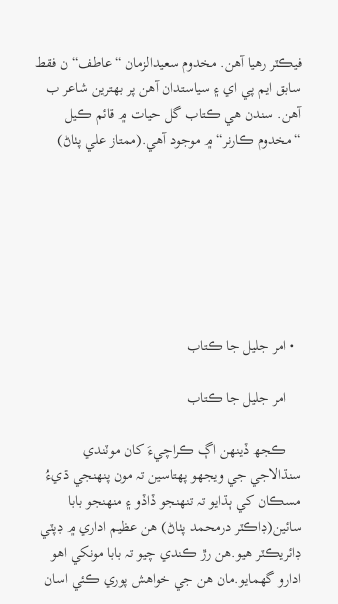فيڪٽر رهيا آھن. مخدوم سعيدالزمان “عاطف“ ن فقط سابق ايم پي اي ۽ سياستدان آھن پر بهترين شاعر ب آھن. سندن هي ڪتاب گل حيات ۾ قائم ڪيل “مخدوم ڪارنر“ ۾ موجود آھي.(ممتاز علي پٺاڻ)







  • امر جليل جا ڪتاب

    امر جليل جا ڪتاب

    ڪجھ ڏينهن اڳ ڪراچيءَ کان موٽندي سنڌالاجي جي ويجھو پھتاسين تہ مون پنهنجي ڌيءُ مسڪان کي ٻڌايو تہ تنهنجو ڏاڏو ۽ منهنجو بابا سائين(ڊاڪٽر درمحمد پٺاڻ) ھن عظيم اداري ۾ ڊپٽي ڊائريڪٽر ھيو.ھن رڙ ڪندي چيو تہ بابا مونکي اھو ادارو گھمايو.مان ھن جي خواھش پوري ڪئي اسان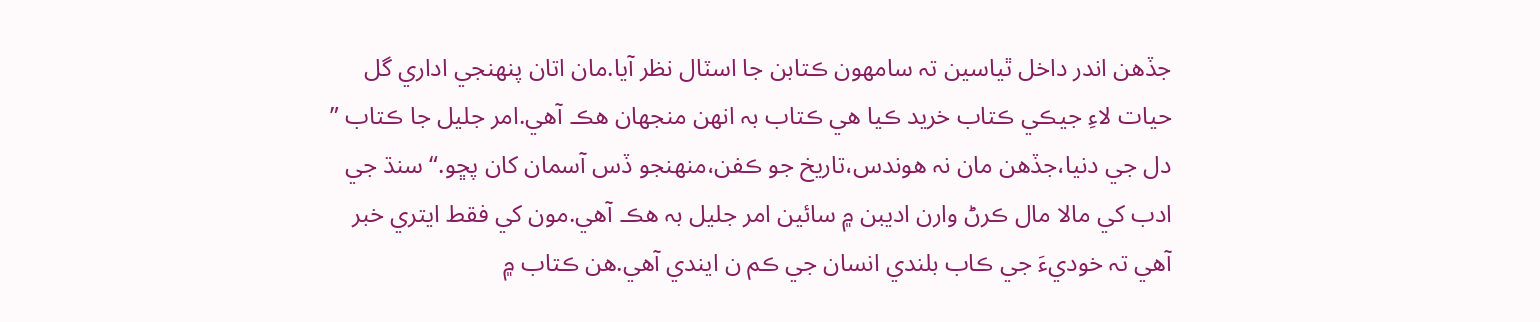جڏھن اندر داخل ٿياسين تہ سامھون ڪتابن جا اسٽال نظر آيا.مان اتان پنهنجي اداري گل حيات لاءِ جيڪي ڪتاب خريد ڪيا ھي ڪتاب بہ انهن منجهان ھڪ آھي.امر جليل جا ڪتاب ” دل جي دنيا،جڏھن مان نہ ھوندس،تاريخ جو ڪفن،منهنجو ڏس آسمان کان پڇو.“ سنڌ جي ادب کي مالا مال ڪرڻ وارن اديبن ۾ سائين امر جليل بہ ھڪ آھي.مون کي فقط ايتري خبر آھي تہ خوديءَ جي ڪاب بلندي انسان جي ڪم ن ايندي آھي.ھن ڪتاب ۾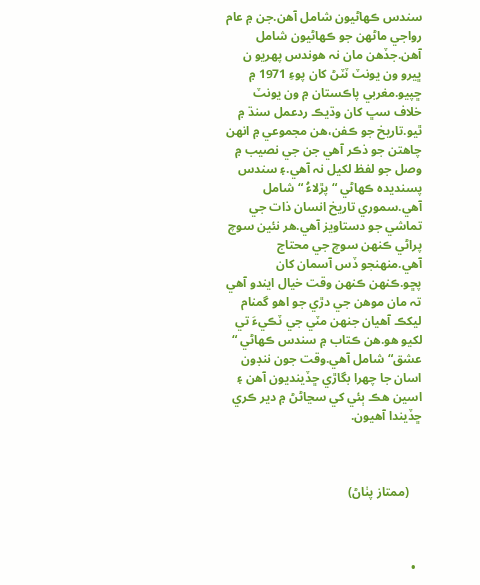سندس ڪھاڻيون شامل آھن.جن ۾ عام رواجي ماڻھن جو ڪھاڻيون شامل آھن.جڏھن مان نہ ھوندس پھريو ن ڀيرو ون يونٽ ٽٽڻ کان پوءِ 1971 ۾ ڇپيو.مغربي پاڪستان ۾ ون يونٽ خلاف سڀ کان وڌيڪ ردعمل سنڌ ۾ ٿيو.تاريخ جو ڪفن،ھن مجموعي ۾ انهن چاھتن جو ذڪر آھي جن جي نصيب ۾ وصل جو لفظ لکيل نہ آھي.۽ سندس پسنديده ڪھاڻي “ پڙلاءُ “ شامل آھي.سموري تاريخ انسان ذات جي تماشي جو دستاويز آھي.ھر نئين سوچ پراڻي ڪنهن سوچ جي محتاج آھي.منهنجو ڏس آسمان کان پڇو.ڪنهن ڪنهن وقت خيال ايندو آھي تہ مان موھن جي دڙي جو اھو گمنام ليکڪ آھيان جنهن مٽي جي ٽڪيءَ تي لکيو ھو.ھن ڪتاب ۾ سندس ڪھاڻي “ عشق“ شامل آھي.وقت جون ننڊون اسان جا چھرا بگاڙي ڇڏينديون آھن ۽ اسين ھڪ ٻئي کي سڃاڻڻ ۾ دير ڪري ڇڏيندا آھيون.



    (ممتاز پٺاڻ)



  •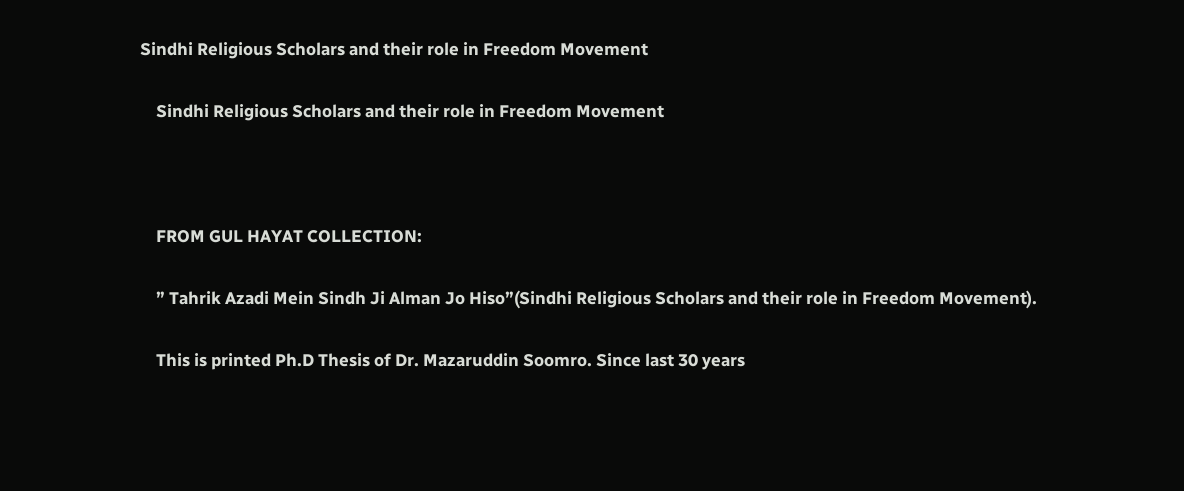Sindhi Religious Scholars and their role in Freedom Movement

    Sindhi Religious Scholars and their role in Freedom Movement



    FROM GUL HAYAT COLLECTION:

    ” Tahrik Azadi Mein Sindh Ji Alman Jo Hiso”(Sindhi Religious Scholars and their role in Freedom Movement).

    This is printed Ph.D Thesis of Dr. Mazaruddin Soomro. Since last 30 years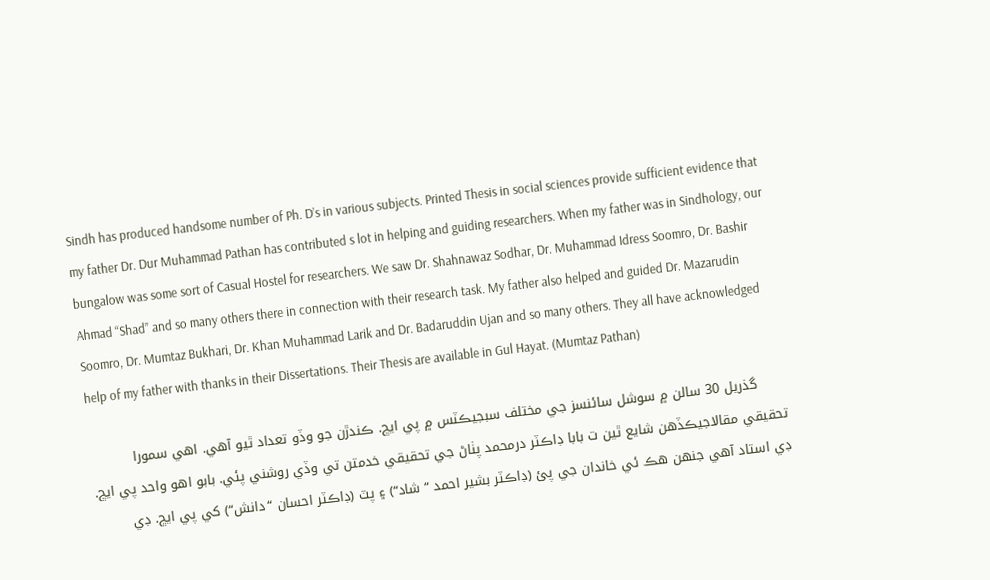Sindh has produced handsome number of Ph. D’s in various subjects. Printed Thesis in social sciences provide sufficient evidence that my father Dr. Dur Muhammad Pathan has contributed s lot in helping and guiding researchers. When my father was in Sindhology, our bungalow was some sort of Casual Hostel for researchers. We saw Dr. Shahnawaz Sodhar, Dr. Muhammad Idress Soomro, Dr. Bashir Ahmad “Shad” and so many others there in connection with their research task. My father also helped and guided Dr. Mazarudin Soomro, Dr. Mumtaz Bukhari, Dr. Khan Muhammad Larik and Dr. Badaruddin Ujan and so many others. They all have acknowledged help of my father with thanks in their Dissertations. Their Thesis are available in Gul Hayat. (Mumtaz Pathan)

      گذريل 30 سالن ۾ سوشل سائنسز جي مختلف سبجيڪٽس ۾ پي ايڇ. ڪندڙن جو وڏو تعداد ٿيو آھي. اهي سمورا تحقيقي مقالاجيڪڏھن شايع ٿين ت بابا ڊاڪٽر درمحمد پٺاڻ جي تحقيقي خدمتن تي وڏي روشني پئي. بابو اهو واحد پي ايڇ. ڊي استاد آھي جنهن هڪ ئي خاندان جي پئ (ڊاڪٽر بشير احمد “شاد“) ۽ پٽ (ڊاڪٽر احسان “دانش“) کي پي ايڇ. ڊي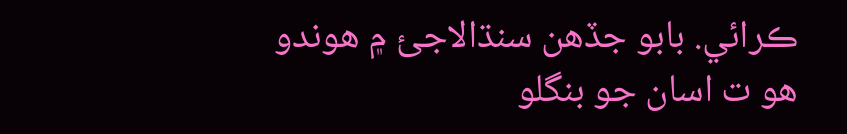ڪرائي. بابو جڏھن سنڌالاجئ ۾ ھوندو هو ت اسان جو بنگلو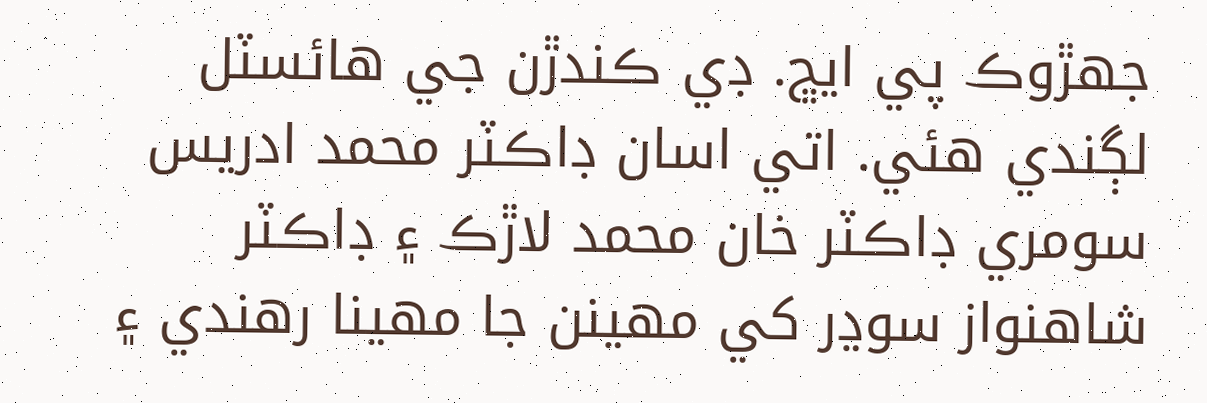جهڙوڪ پي ايڇ. ڊي ڪندڙن جي هائسٽل لڳندي هئي. اتي اسان ڊاڪٽر محمد ادريس سومري ڊاڪٽر خان محمد لاڙڪ ۽ ڊاڪٽر شاهنواز سوڍر کي مهينن جا مهينا رهندي ۽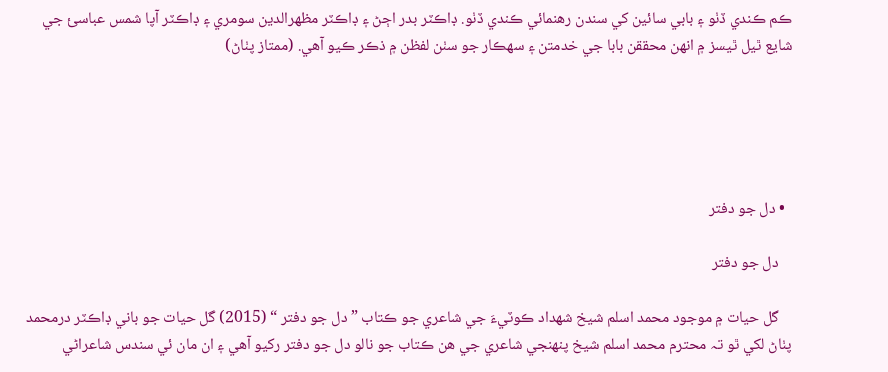ڪم ڪندي ڏٺو ۽ بابي سائين کي سندن رهنمائي ڪندي ڏٺو. ڊاڪٽر بدر اڄڻ ۽ ڊاڪٽر مظھرالدين سومري ۽ ڊاڪٽر آپا شمس عباسئ جي شايع ٿيل ٿيسز ۾ انهن محققن بابا جي خدمتن ۽ سهڪار جو سٺن لفظن ۾ ذڪر ڪيو آھي. (ممتاز پٺاڻ)





  • دل جو دفتر

    دل جو دفتر

    گل حيات ۾ موجود محمد اسلم شيخ شھداد ڪوٽيءَ جي شاعري جو ڪتاب ” دل جو دفتر “ (2015) گل حيات جو باني ڊاڪٽر درمحمد پٺاڻ لکي ٿو تہ محترم محمد اسلم شيخ پنهنجي شاعري جي ھن ڪتاب جو نالو دل جو دفتر رکيو آھي ۽ ان مان ئي سندس شاعراڻي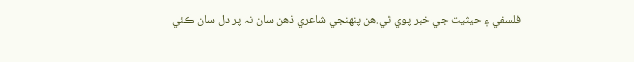فلسفي ۽ حيثيت جي خبر پوي ٿي.ھن پنهنجي شاعري ذھن سان نہ پر دل سان ڪئي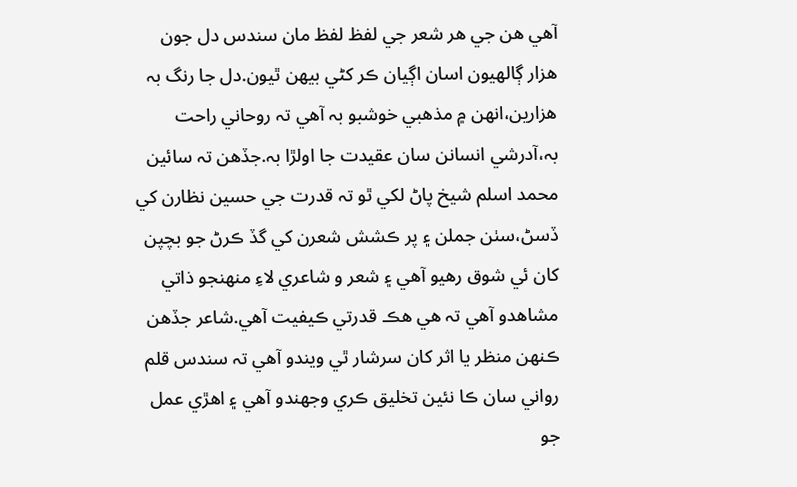آھي ھن جي ھر شعر جي لفظ لفظ مان سندس دل جون ھزار ڳالھيون اسان اڳيان ڪر کڻي بيھن ٿيون.دل جا رنگ بہ ھزارين،انهن ۾ مذھبي خوشبو بہ آھي تہ روحاني راحت بہ،آدرشي انسانن سان عقيدت جا اولڙا بہ.جڏھن تہ سائين محمد اسلم شيخ پاڻ لکي ٿو تہ قدرت جي حسين نظارن کي ڏسڻ،سٺن جملن ۽ پر ڪشش شعرن کي گڏ ڪرڻ جو بچپن کان ئي شوق رھيو آھي ۽ شعر و شاعري لاءِ منهنجو ذاتي مشاھدو آھي تہ ھي ھڪ قدرتي ڪيفيت آھي.شاعر جڏھن ڪنهن منظر يا اثر کان سرشار ٿي ويندو آھي تہ سندس قلم رواني سان ڪا نئين تخليق ڪري وجھندو آھي ۽ اھڙي عمل جو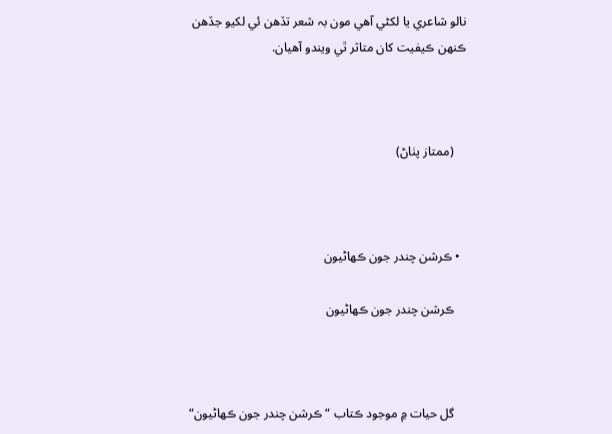نالو شاعري يا لکڻي آھي مون بہ شعر تڏھن ئي لکيو جڏھن ڪنهن ڪيفيت کان متاثر ٿي ويندو آھيان.



    (ممتاز پٺاڻ)



  • ڪرشن چندر جون ڪھاڻيون

    ڪرشن چندر جون ڪھاڻيون



    گل حيات ۾ موجود ڪتاب “ ڪرشن چندر جون ڪھاڻيون“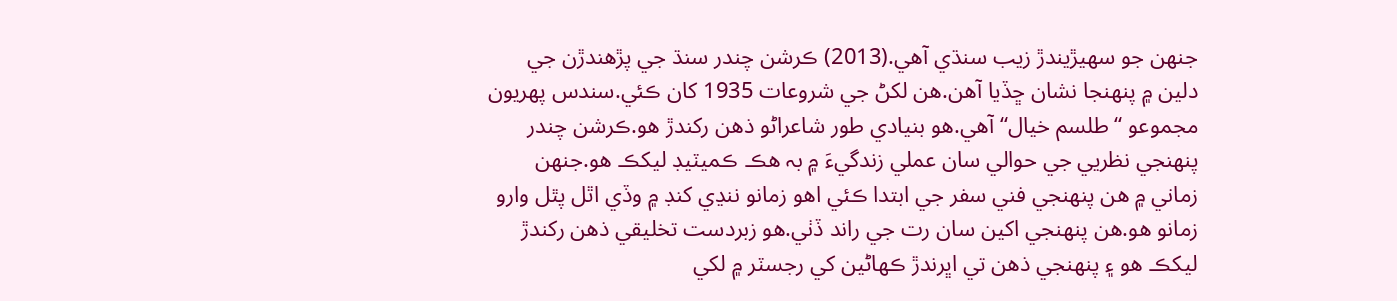جنهن جو سھيڙيندڙ زيب سنڌي آھي.(2013) ڪرشن چندر سنڌ جي پڙھندڙن جي دلين ۾ پنهنجا نشان ڇڏيا آھن.ھن لکڻ جي شروعات 1935 کان ڪئي.سندس پھريون مجموعو “ طلسم خيال“ آھي.ھو بنيادي طور شاعراڻو ذھن رکندڙ ھو.ڪرشن چندر پنهنجي نظريي جي حوالي سان عملي زندگيءَ ۾ بہ ھڪ ڪميٽيڊ ليکڪ ھو.جنهن زماني ۾ ھن پنهنجي فني سفر جي ابتدا ڪئي اھو زمانو ننڍي کنڊ ۾ وڏي اٿل پٿل وارو زمانو ھو.ھن پنهنجي اکين سان رت جي راند ڏٺي.ھو زبردست تخليقي ذھن رکندڙ ليکڪ ھو ۽ پنهنجي ذھن تي اڀرندڙ ڪھاڻين کي رجسٽر ۾ لکي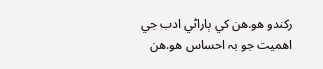رکندو ھو.ھن کي ٻاراڻي ادب جي اھميت جو بہ احساس ھو.ھن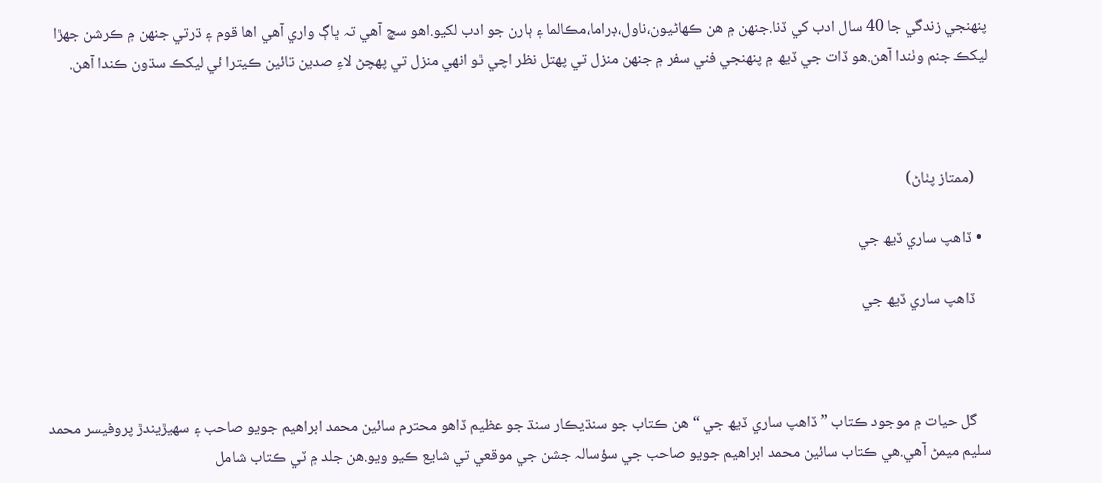پنهنجي زندگي جا 40 سال ادب کي ڏنا.جنهن ۾ ھن ڪھاڻيون،ناول،ڊراما،مڪالما ۽ ٻارن جو ادب لکيو.اھو سچ آھي تہ ڀاڳ واري آھي اھا قوم ۽ ڌرتي جنهن ۾ ڪرشن جھڙا ليکڪ جنم وٺندا آھن.ھو ڏات جي ڏيھ ۾ پنهنجي فني سفر ۾ جنهن منزل تي پھتل نظر اچي ٿو انھي منزل تي پھچڻ لاءِ صدين تائين ڪيترا ئي ليکڪ سڌون ڪندا آھن.



    (ممتاز پٺاڻ)

  • ڏاھپ ساري ڏيھ جي

    ڏاھپ ساري ڏيھ جي



    گل حيات ۾ موجود ڪتاب ” ڏاھپ ساري ڏيھ جي “ ھن ڪتاب جو سنڌيڪار سنڌ جو عظيم ڏاھو محترم سائين محمد ابراھيم جويو صاحب ۽ سھيڙيندڙ پروفيسر محمد سليم ميمڻ آھي.ھي ڪتاب سائين محمد ابراھيم جويو صاحب جي سؤسالہ جشن جي موقعي تي شايع ڪيو ويو.ھن جلد ۾ ٽي ڪتاب شامل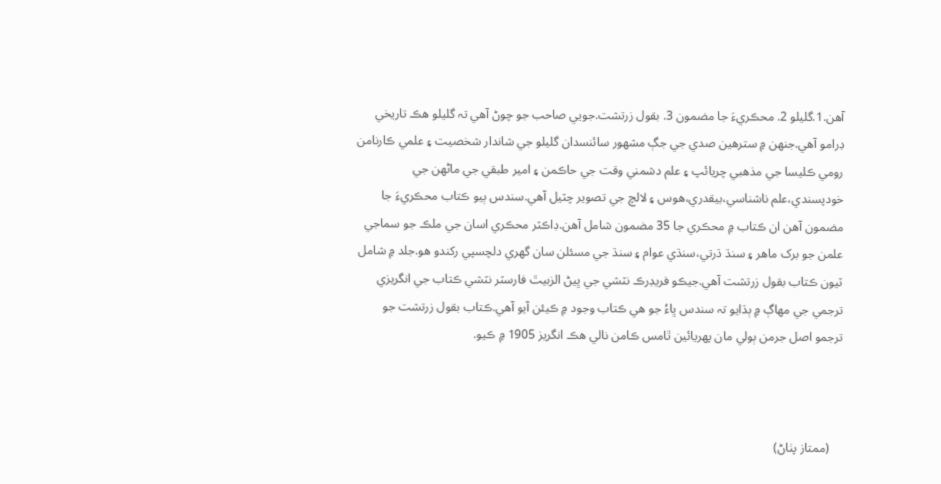آھن.1.گليلو 2. محڪريءَ جا مضمون 3. بقول زرتشت.جويي صاحب جو چوڻ آھي تہ گليلو ھڪ تاريخي ڊرامو آھي.جنهن ۾ سترھين صدي جي جڳ مشھور سائنسدان گليلو جي شاندار شخصيت ۽ علمي ڪارنامن رومي ڪليسا جي مذھبي چريائپ ۽ علم دشمني وقت جي حاڪمن ۽ امير طبقي جي ماڻھن جي خودپسندي،علم ناشناسي،بيقدري،ھوس ۽ لالچ جي تصوير چٽيل آھي.سندس ٻيو ڪتاب محڪريءَ جا مضمون آھن ان ڪتاب ۾ محڪري جا 35 مضمون شامل آھن.ڊاڪٽر محڪري اسان جي ملڪ جو سماجي علمن جو برک ماھر ۽ سنڌ ڌرتي،سنڌي عوام ۽ سنڌ جي مسئلن سان گھري دلچسپي رکندو ھو.جلد ۾ شامل ٽيون ڪتاب بقول زرتشت آھي.جيڪو فريڊرڪ نٽشي جي ڀيڻ الزبيٿ فارسٽر نٽشي ڪتاب جي انگريزي ترجمي جي مھاڳ ۾ ٻڌايو تہ سندس ڀاءُ جو ھي ڪتاب وجود ۾ ڪيئن آيو آھي.ڪتاب بقول زرتشت جو ترجمو اصل جرمن ٻولي مان پھريائين ٿامس ڪامن نالي ھڪ انگريز 1905 ۾ ڪيو.



    (ممتاز پٺاڻ)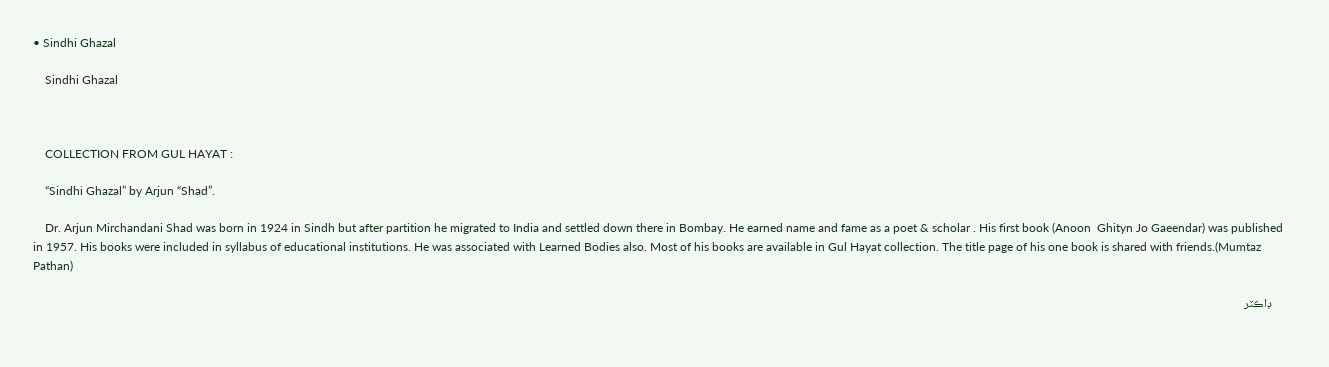• Sindhi Ghazal

    Sindhi Ghazal



    COLLECTION FROM GUL HAYAT :

    “Sindhi Ghazal” by Arjun “Shad”.

    Dr. Arjun Mirchandani Shad was born in 1924 in Sindh but after partition he migrated to India and settled down there in Bombay. He earned name and fame as a poet & scholar . His first book (Anoon  Ghityn Jo Gaeendar) was published in 1957. His books were included in syllabus of educational institutions. He was associated with Learned Bodies also. Most of his books are available in Gul Hayat collection. The title page of his one book is shared with friends.(Mumtaz Pathan)

    ڊاڪٽر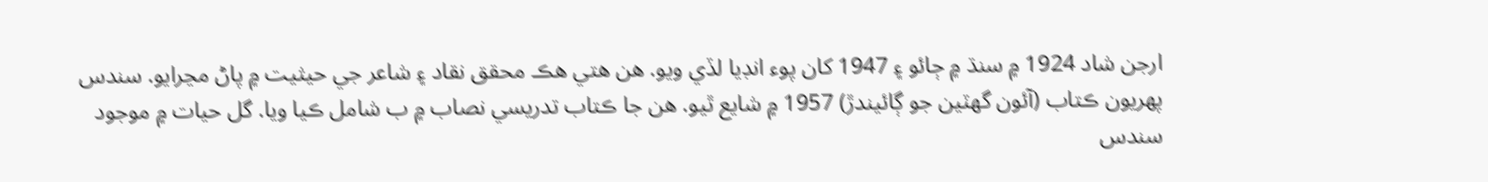ارجن شاد 1924 ۾ سنڌ ۾ ڄائو ۽ 1947 کان پوء انڊيا لڏي ويو. هن هتي هڪ محقق نقاد ۽ شاعر جي حيثيت ۾ پاڻ مڃرايو. سندس پهريون ڪتاب (آئون گهٽين جو ڳائيندڙ) 1957 ۾ شايع ٿيو. هن جا ڪتاب تدريسي نصاب ۾ ب شامل ڪيا ويا. گل حيات ۾ موجود سندس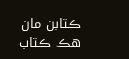ڪتابن مان هڪ ڪتاب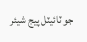جو ٽائيٽل پيج شيئر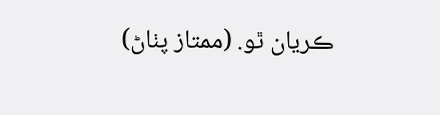ڪريان ٿو. (ممتاز پٺاڻ)